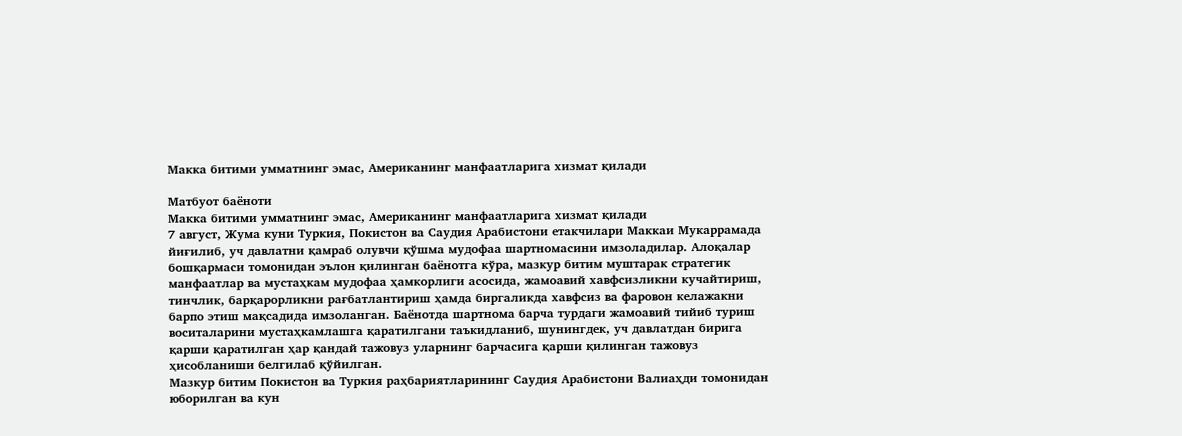Макка битими умматнинг эмас, Американинг манфаатларига хизмат қилади

Матбуот баёноти
Макка битими умматнинг эмас, Американинг манфаатларига хизмат қилади
7 август, Жума куни Туркия, Покистон ва Саудия Арабистони етакчилари Маккаи Мукаррамада йиғилиб, уч давлатни қамраб олувчи қўшма мудофаа шартномасини имзоладилар. Алоқалар бошқармаси томонидан эълон қилинган баёнотга кўра, мазкур битим муштарак стратегик манфаатлар ва мустаҳкам мудофаа ҳамкорлиги асосида, жамоавий хавфсизликни кучайтириш, тинчлик, барқарорликни рағбатлантириш ҳамда биргаликда хавфсиз ва фаровон келажакни барпо этиш мақсадида имзоланган. Баёнотда шартнома барча турдаги жамоавий тийиб туриш воситаларини мустаҳкамлашга қаратилгани таъкидланиб, шунингдек, уч давлатдан бирига қарши қаратилган ҳар қандай тажовуз уларнинг барчасига қарши қилинган тажовуз ҳисобланиши белгилаб қўйилган.
Мазкур битим Покистон ва Туркия раҳбариятларининг Саудия Арабистони Валиаҳди томонидан юборилган ва кун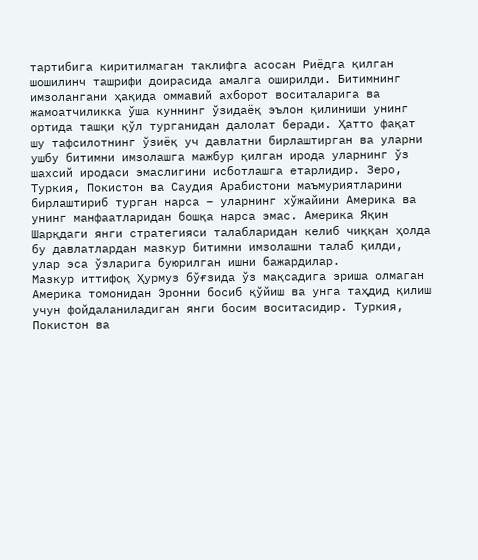тартибига киритилмаган таклифга асосан Риёдга қилган шошилинч ташрифи доирасида амалга оширилди. Битимнинг имзолангани ҳақида оммавий ахборот воситаларига ва жамоатчиликка ўша куннинг ўзидаёқ эълон қилиниши унинг ортида ташқи қўл турганидан далолат беради. Ҳатто фақат шу тафсилотнинг ўзиёқ уч давлатни бирлаштирган ва уларни ушбу битимни имзолашга мажбур қилган ирода уларнинг ўз шахсий иродаси эмаслигини исботлашга етарлидир. Зеро, Туркия, Покистон ва Саудия Арабистони маъмуриятларини бирлаштириб турган нарса – уларнинг хўжайини Америка ва унинг манфаатларидан бошқа нарса эмас. Америка Яқин Шарқдаги янги стратегияси талабларидан келиб чиққан ҳолда бу давлатлардан мазкур битимни имзолашни талаб қилди, улар эса ўзларига буюрилган ишни бажардилар.
Мазкур иттифоқ Ҳурмуз бўғзида ўз мақсадига эриша олмаган Америка томонидан Эронни босиб қўйиш ва унга таҳдид қилиш учун фойдаланиладиган янги босим воситасидир. Туркия, Покистон ва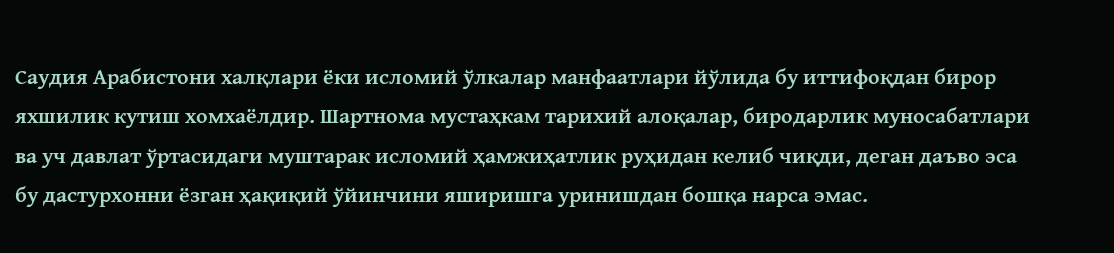Саудия Арабистони халқлари ёки исломий ўлкалар манфаатлари йўлида бу иттифоқдан бирор яхшилик кутиш хомхаёлдир. Шартнома мустаҳкам тарихий алоқалар, биродарлик муносабатлари ва уч давлат ўртасидаги муштарак исломий ҳамжиҳатлик руҳидан келиб чиқди, деган даъво эса бу дастурхонни ёзган ҳақиқий ўйинчини яширишга уринишдан бошқа нарса эмас.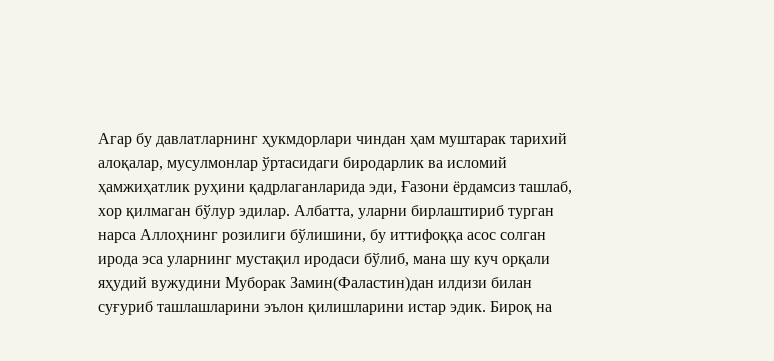Агар бу давлатларнинг ҳукмдорлари чиндан ҳам муштарак тарихий алоқалар, мусулмонлар ўртасидаги биродарлик ва исломий ҳамжиҳатлик руҳини қадрлаганларида эди, Ғазони ёрдамсиз ташлаб, хор қилмаган бўлур эдилар. Албатта, уларни бирлаштириб турган нарса Аллоҳнинг розилиги бўлишини, бу иттифоққа асос солган ирода эса уларнинг мустақил иродаси бўлиб, мана шу куч орқали яҳудий вужудини Муборак Замин(Фаластин)дан илдизи билан суғуриб ташлашларини эълон қилишларини истар эдик. Бироқ на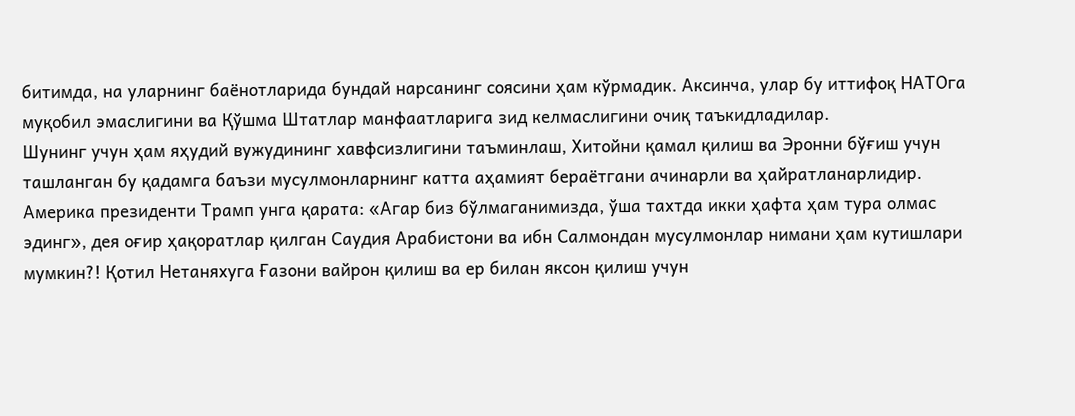битимда, на уларнинг баёнотларида бундай нарсанинг соясини ҳам кўрмадик. Аксинча, улар бу иттифоқ НАТОга муқобил эмаслигини ва Қўшма Штатлар манфаатларига зид келмаслигини очиқ таъкидладилар.
Шунинг учун ҳам яҳудий вужудининг хавфсизлигини таъминлаш, Хитойни қамал қилиш ва Эронни бўғиш учун ташланган бу қадамга баъзи мусулмонларнинг катта аҳамият бераётгани ачинарли ва ҳайратланарлидир. Америка президенти Трамп унга қарата: «Агар биз бўлмаганимизда, ўша тахтда икки ҳафта ҳам тура олмас эдинг», дея оғир ҳақоратлар қилган Саудия Арабистони ва ибн Салмондан мусулмонлар нимани ҳам кутишлари мумкин?! Қотил Нетаняхуга Ғазони вайрон қилиш ва ер билан яксон қилиш учун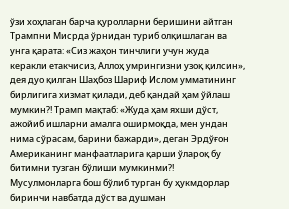ўзи хоҳлаган барча қуролларни беришини айтган Трампни Мисрда ўрнидан туриб олқишлаган ва унга қарата: «Сиз жаҳон тинчлиги учун жуда керакли етакчисиз, Аллоҳ умрингизни узоқ қилсин», дея дуо қилган Шаҳбоз Шариф Ислом умматининг бирлигига хизмат қилади, деб қандай ҳам ўйлаш мумкин?! Трамп мақтаб: «Жуда ҳам яхши дўст, ажойиб ишларни амалга оширмоқда, мен ундан нима сўрасам, барини бажарди», деган Эрдўғон Американинг манфаатларига қарши ўлароқ бу битимни тузган бўлиши мумкинми?! Мусулмонларга бош бўлиб турган бу ҳукмдорлар биринчи навбатда дўст ва душман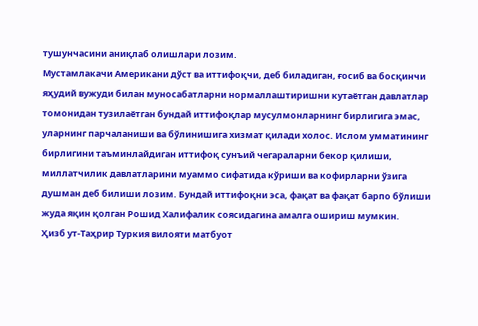тушунчасини аниқлаб олишлари лозим.
Мустамлакачи Американи дўст ва иттифоқчи, деб биладиган, ғосиб ва босқинчи яҳудий вужуди билан муносабатларни нормаллаштиришни кутаётган давлатлар томонидан тузилаётган бундай иттифоқлар мусулмонларнинг бирлигига эмас, уларнинг парчаланиши ва бўлинишига хизмат қилади холос. Ислом умматининг бирлигини таъминлайдиган иттифоқ сунъий чегараларни бекор қилиши, миллатчилик давлатларини муаммо сифатида кўриши ва кофирларни ўзига душман деб билиши лозим. Бундай иттифоқни эса, фақат ва фақат барпо бўлиши жуда яқин қолган Рошид Халифалик соясидагина амалга ошириш мумкин.
Ҳизб ут-Таҳрир Туркия вилояти матбуот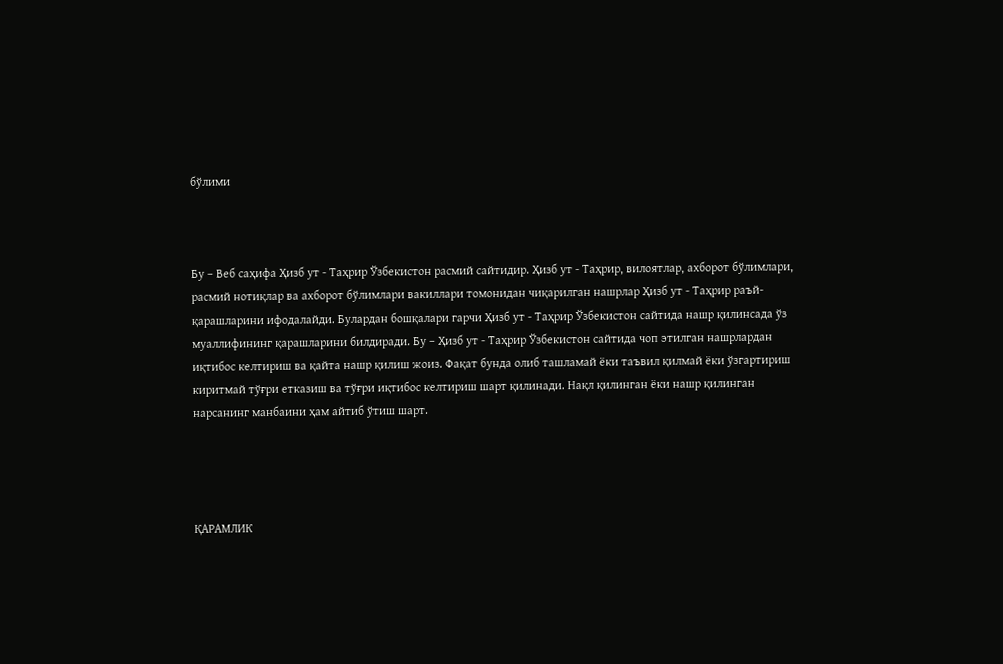бўлими



Бу – Веб саҳифа Ҳизб ут - Таҳрир Ўзбекистон расмий сайтидир. Ҳизб ут - Таҳрир, вилоятлар, ахборот бўлимлари, расмий нотиқлар ва ахборот бўлимлари вакиллари томонидан чиқарилган нашрлар Ҳизб ут - Таҳрир раъй-қарашларини ифодалайди. Булардан бошқалари гарчи Ҳизб ут - Таҳрир Ўзбекистон сайтида нашр қилинсада ўз муаллифининг қарашларини билдиради. Бу – Ҳизб ут - Таҳрир Ўзбекистон сайтида чоп этилган нашрлардан иқтибос келтириш ва қайта нашр қилиш жоиз. Фақат бунда олиб ташламай ёки таъвил қилмай ёки ўзгартириш киритмай тўғри етказиш ва тўғри иқтибос келтириш шарт қилинади. Нақл қилинган ёки нашр қилинган нарсанинг манбаини ҳам айтиб ўтиш шарт.




ҚАРАМЛИК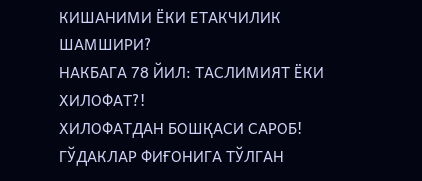КИШАНИМИ ЁКИ ЕТАКЧИЛИК ШАМШИРИ?
НАКБАГА 78 ЙИЛ: ТАСЛИМИЯТ ЁКИ ХИЛОФАТ?!
ХИЛОФАТДАН БОШҚАСИ САРОБ!
ГЎДАКЛАР ФИҒОНИГА ТЎЛГАН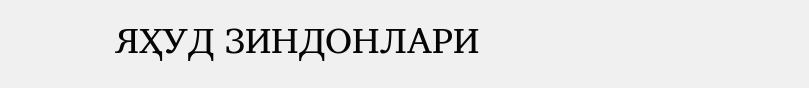ЯҲУД ЗИНДОНЛАРИ